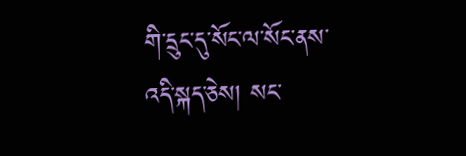གི་དྲུང་དུ་སོང་ལ་སོང་ནས་འདི་སྐད་ཅེས། སང་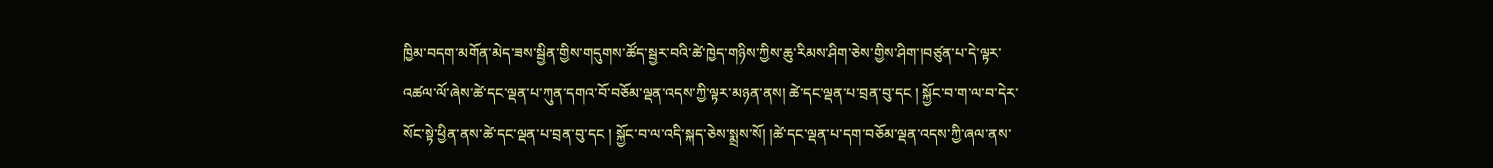ཁྱིམ་བདག་མགོན་མེད་ཟས་སྦྱིན་གྱིས་གདུགས་ཚོད་སྦྱར་བའི་ཚེ་ཁྱེད་གཉིས་ཀྱིས་ཆུ་རིམས་ཤིག་ཅེས་གྱིས་ཤིག་།བཙུན་པ་དེ་ལྟར་འཚལ་ལོ་ཞེས་ཚེ་དང་ལྡན་པ་ཀུན་དགའ་བོ་བཅོམ་ལྡན་འདས་ཀྱི་ལྟར་མཉན་ནས། ཚེ་དང་ལྡན་པ་བྲན་བུ་དང ། སྐྱོང་བ་ག་ལ་བ་དེར་སོང་སྟེ་ཕྱིན་ནས་ཚེ་དང་ལྡན་པ་བྲན་བུ་དང ། སྐྱོང་བ་ལ་འདི་སྐད་ཅེས་སྨྲས་སོ། །ཚེ་དང་ལྡན་པ་དག་བཅོམ་ལྡན་འདས་ཀྱི་ཞལ་ནས་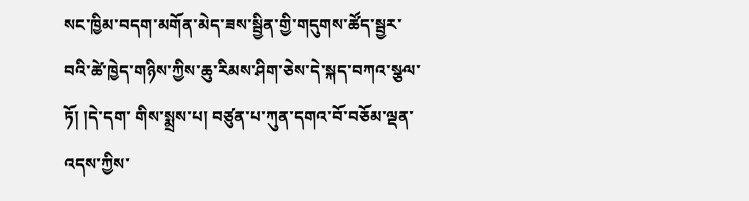སང་ཁྱིམ་བདག་མགོན་མེད་ཟས་སྦྱིན་གྱི་གདུགས་ཚོད་སྦྱར་བའི་ཚེ་ཁྱེད་གཉིས་ཀྱིས་ཆུ་རིམས་ཤིག་ཅེས་དེ་སྐད་བཀའ་སྩལ་ཏོ། །དེ་དག་ གིས་སྨྲས་པ། བཙུན་པ་ཀུན་དགའ་བོ་བཅོམ་ལྡན་འདས་ཀྱིས་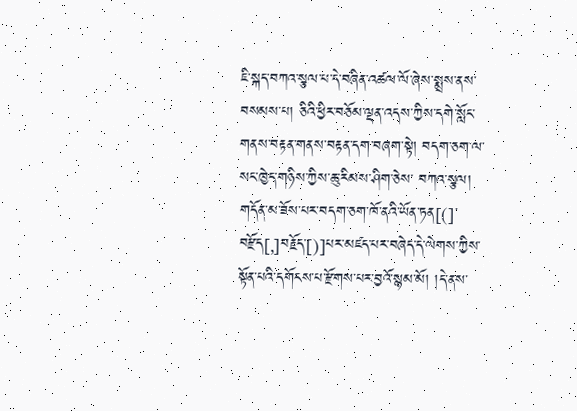ཇི་སྐད་བཀའ་སྩལ་པ་དེ་བཞིན་འཚལ་ལོ་ཞེས་སྨྲས་ནས་བསམས་པ། ཅིའི་ཕྱིར་བཅོམ་ལྡན་འདས་ཀྱིས་དགེ་སློང་གནས་བརྟན་གནས་བརྟན་དག་བཞག་སྟེ། བདག་ཅག་ལ་སང་ཁྱེད་གཉིས་ཀྱིས་ཆུ་རིམས་ཤིག་ཅེས་ བཀའ་སྩལ། གདོན་མ་ཟོས་པར་བདག་ཅག་ཁོ་ནའི་ཡོན་ཏན[(]་བརྫོད[‚]བརྗོད་[)]པར་མཛད་པར་བཞེད་དེ་ལེགས་ཀྱིས་སྟོན་པའི་དགོངས་པ་རྫོགས་པར་བྱའོ་སྙམ་མོ། །དེ་ནས་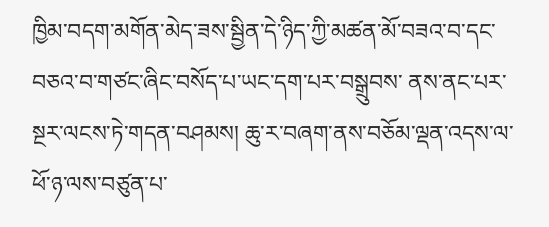ཁྱིམ་བདག་མགོན་མེད་ཟས་སྦྱིན་དེ་ཉིད་ཀྱི་མཚན་མོ་བཟའ་བ་དང་བཅའ་བ་གཙང་ཞིང་བསོད་པ་ཡང་དག་པར་བསྒྲུབས་ ནས་ནང་པར་སྔར་ལངས་ཏེ་གདན་བཤམས། ཆུ་ར་བཞག་ནས་བཅོམ་ལྡན་འདས་ལ་ཕོ་ཉ་ལས་བཙུན་པ་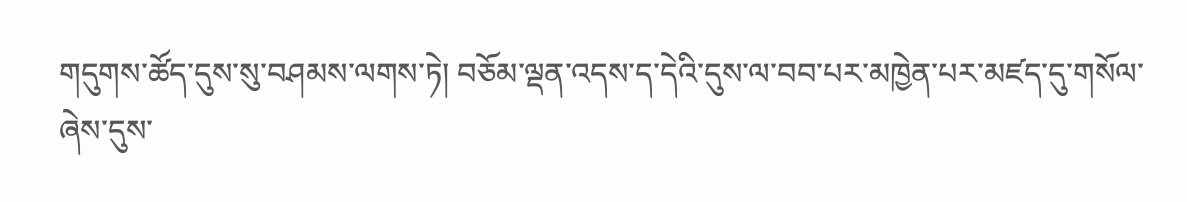གདུགས་ཚོད་དུས་སུ་བཤམས་ལགས་ཏེ། བཅོམ་ལྡན་འདས་ད་དེའི་དུས་ལ་བབ་པར་མཁྱེན་པར་མཛད་དུ་གསོལ་ཞེས་དུས་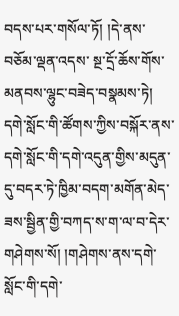བདས་པར་གསོལ་ཏོ། །དེ་ནས་བཅོམ་ལྡན་འདས་ སྔ་དྲོ་ཆོས་གོས་མནབས་ལྷུང་བཟེད་བསྣམས་ཏེ། དགེ་སློང་གི་ཚོགས་ཀྱིས་བསྐོར་ནས་དགེ་སློང་གི་དགེ་འདུན་གྱིས་མདུན་དུ་བདར་ཏེ་ཁྱིམ་བདག་མགོན་མེད་ཟས་སྦྱིན་གྱི་བཀད་ས་ག་ལ་བ་དེར་གཤེགས་སོ། །གཤེགས་ནས་དགེ་སློང་གི་དགེ་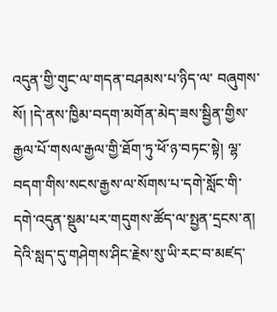འདུན་གྱི་གུང་ལ་གདན་བཤམས་པ་ཉིད་ལ་ བཞུགས་སོ། །དེ་ནས་ཁྱིམ་བདག་མགོན་མེད་ཟས་སྦྱིན་གྱིས་རྒྱལ་པོ་གསལ་རྒྱལ་གྱི་ཐོག་ཏུ་ཕོ་ཉ་བཏང་སྟེ། ལྷ་བདག་གིས་སངས་རྒྱས་ལ་སོགས་པ་དགེ་སློང་གི་དགེ་འདུན་སྡུམ་པར་གདུགས་ཚོད་ལ་སྤྱན་དྲངས་ན། དེའི་སླད་དུ་གཤེགས་ཤིང་རྗེས་སུ་ཡི་རང་བ་མཛད་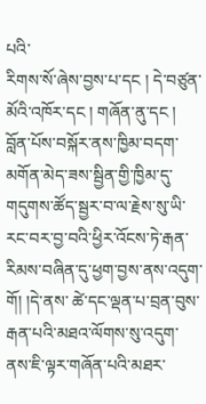པའི་
རིགས་སོ་ཞེས་བྱས་པ་དང ། དེ་བཙུན་མོའི་འཁོར་དང ། གཞོན་ནུ་དང ། བློན་པོས་བསྐོར་ནས་ཁྱིམ་བདག་མགོན་མེད་ཟས་སྦྱིན་གྱི་ཁྱིམ་དུ་གདུགས་ཚོད་སྦྱར་བ་ལ་རྗེས་སུ་ཡི་རང་བར་བྱ་བའི་ཕྱིར་འོངས་ཏེ་རྒན་རིམས་བཞིན་དུ་ཕྱག་བྱས་ནས་འདུག་གོ། །དེ་ནས་ ཚེ་དང་ལྡན་པ་བྲན་བུས་རྒན་པའི་མཐའ་ལོགས་སུ་འདུག་ནས་ཇི་ལྟར་གཞོན་པའི་མཐར་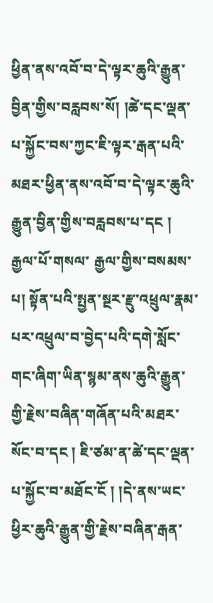ཕྱིན་ནས་འབོ་བ་དེ་ལྟར་ཆུའི་རྒྱུན་བྱིན་གྱིས་བརླབས་སོ། །ཚེ་དང་ལྡན་པ་སྐྱོང་བས་ཀྱང་ཇི་ལྟར་རྒན་པའི་མཐར་ཕྱིན་ནས་འབོ་བ་དེ་ལྟར་ཆུའི་རྒྱུན་བྱིན་གྱིས་བརླབས་པ་དང ། རྒྱལ་པོ་གསལ་ རྒྱལ་གྱིས་བསམས་པ། སྟོན་པའི་སྤྱན་སྔར་རྫུ་འཕྲུལ་རྣམ་པར་འཕྲུལ་བ་བྱེད་པའི་དགེ་སློང་གང་ཞིག་ཡིན་སྙམ་ནས་ཆུའི་རྒྱུན་གྱི་རྗེས་བཞིན་གཞོན་པའི་མཐར་སོང་བ་དང ། ཇི་ཙམ་ན་ཚེ་དང་ལྡན་པ་སྐྱོང་བ་མཐོང་ངོ ། །དེ་ནས་ཡང་ཕྱིར་ཆུའི་རྒྱུན་གྱི་རྗེས་བཞིན་རྒན་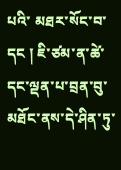པའི་ མཐར་སོང་བ་དང ། ཇི་ཙམ་ན་ཚེ་དང་ལྡན་པ་བྲན་བུ་མཐོང་ནས་དེ་ཤིན་ཏུ་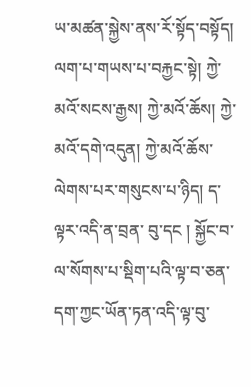ཡ་མཚན་སྐྱེས་ནས་རོ་སྟོད་བསྟོད། ལག་པ་གཡས་པ་བརྐྱང་སྟེ། ཀྱེ་མའོ་སངས་རྒྱས། ཀྱེ་མའོ་ཆོས། ཀྱེ་མའོ་དགེ་འདུན། ཀྱེ་མའོ་ཆོས་ལེགས་པར་གསུངས་པ་ཉིད། ད་ལྟར་འདི་ན་བྲན་ བུ་དང ། སྐྱོང་བ་ལ་སོགས་པ་སྡིག་པའི་ལྟ་བ་ཅན་དག་ཀྱང་ཡོན་ཏན་འདི་ལྟ་བུ་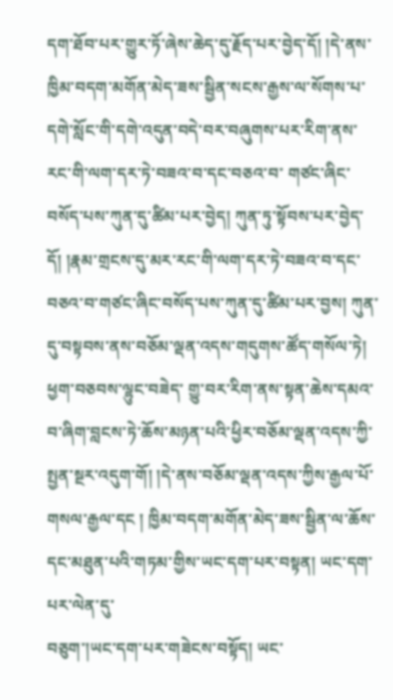དག་ཐོབ་པར་གྱུར་ཏོ་ཞེས་ཆེད་དུ་རྗོད་པར་བྱེད་དོ། །དེ་ནས་ཁྱིམ་བདག་མགོན་མེད་ཟས་སྦྱིན་སངས་རྒྱས་ལ་སོགས་པ་དགེ་སློང་གི་དགེ་འདུན་བདེ་བར་བཞུགས་པར་རིག་ནས་རང་གི་ལག་དར་ཏེ་བཟའ་བ་དང་བཅའ་བ་ གཙང་ཞིང་བསོད་པས་ཀུན་དུ་ཚིམ་པར་བྱེད། ཀུན་ཏུ་སྟོབས་པར་བྱེད་དོ། །རྣམ་གྲངས་དུ་མར་རང་གི་ལག་དར་ཏེ་བཟའ་བ་དང་བཅའ་བ་གཙང་ཞིང་བསོད་པས་ཀུན་དུ་ཚིམ་པར་བྱས། ཀུན་དུ་བསྟབས་ནས་བཅོམ་ལྡན་འདས་གདུགས་ཚོད་གསོལ་ཏེ། ཕྱག་བཅབས་ལྷུང་བཟེད་ གྱུ་བར་རིག་ནས་སྟན་ཆེས་དམའ་བ་ཞིག་བླངས་ཏེ་ཆོས་མཉན་པའི་ཕྱིར་བཅོམ་ལྡན་འདས་ཀྱི་སྤྱན་སྔར་འདུག་གོ། །དེ་ནས་བཅོམ་ལྡན་འདས་ཀྱིས་རྒྱལ་པོ་གསལ་རྒྱལ་དང ། ཁྱིམ་བདག་མགོན་མེད་ཟས་སྦྱིན་ལ་ཆོས་དང་མཐུན་པའི་གཏམ་གྱིས་ཡང་དག་པར་བསྟན། ཡང་དག་པར་ལེན་དུ་
བཅུག་།ཡང་དག་པར་གཟེངས་བསྟོད། ཡང་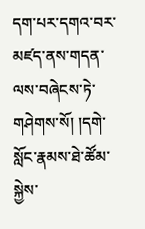དག་པར་དགའ་བར་མཛད་ནས་གདན་ལས་བཞེངས་ཏེ་གཤེགས་སོ། །དགེ་སློང་རྣམས་ཐེ་ཚོམ་སྐྱེས་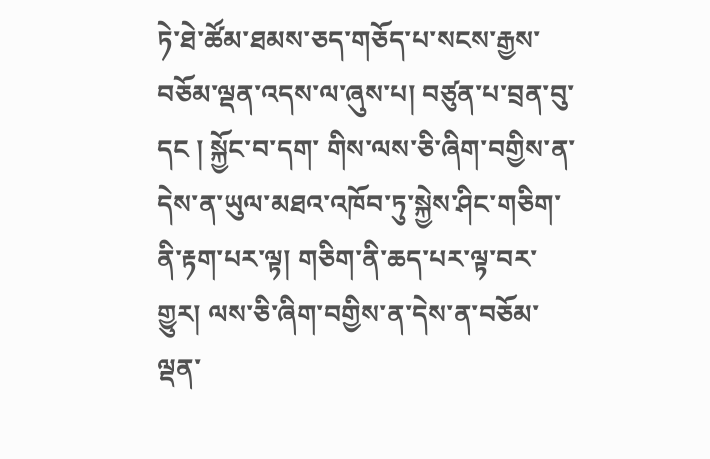ཏེ་ཐེ་ཚོམ་ཐམས་ཅད་གཅོད་པ་སངས་རྒྱས་བཅོམ་ལྡན་འདས་ལ་ཞུས་པ། བཙུན་པ་བྲན་བུ་དང ། སྐྱོང་བ་དག་ གིས་ལས་ཅི་ཞིག་བགྱིས་ན་དེས་ན་ཡུལ་མཐའ་འཁོབ་ཏུ་སྐྱེས་ཤིང་གཅིག་ནི་རྟག་པར་ལྟ། གཅིག་ནི་ཆད་པར་ལྟ་བར་གྱུར། ལས་ཅི་ཞིག་བགྱིས་ན་དེས་ན་བཅོམ་ལྡན་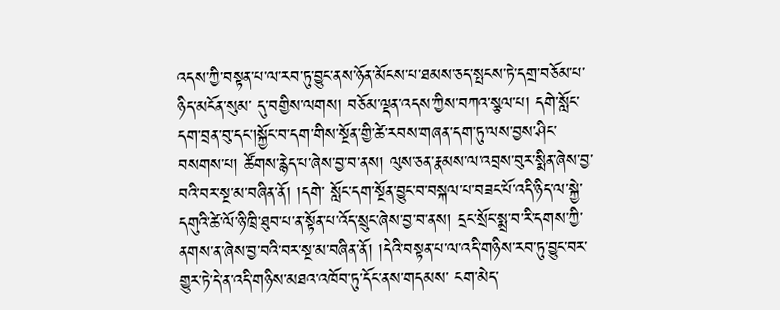འདས་ཀྱི་བསྟན་པ་ལ་རབ་ཏུ་བྱུང་ནས་ཉོན་མོངས་པ་ཐམས་ཅད་སྤངས་ཏེ་དགྲ་བཅོམ་པ་ཉིད་མངོན་སུམ་ དུ་བགྱིས་ལགས། བཅོམ་ལྡན་འདས་ཀྱིས་བཀའ་སྩལ་པ། དགེ་སློང་དག་བྲན་བུ་དང་།སྐྱོང་བ་དག་གིས་སྔོན་གྱི་ཚེ་རབས་གཞན་དག་ཏུ་ལས་བྱས་ཤིང་བསགས་པ། ཚོགས་རྙེད་པ་ཞེས་བྱ་བ་ནས། ལུས་ཅན་རྣམས་ལ་འབྲས་བུར་སྨིན་ཞེས་བྱ་བའི་བར་སྔ་མ་བཞིན་ནོ། །དགེ་ སློང་དག་སྔོན་བྱུང་བ་བསྐལ་པ་བཟང་པོ་འདི་ཉིད་ལ་སྐྱེ་དགུའི་ཚེ་ལོ་ཉི་ཁྲི་ཐུབ་པ་ན་སྟོན་པ་འོད་སྲུང་ཞེས་བྱ་བ་ནས། དྲང་སྲོང་སྨྲ་བ་རི་དགས་ཀྱི་ནགས་ན་ཞེས་བྱ་བའི་བར་སྔ་མ་བཞིན་ནོ། །དེའི་བསྟན་པ་ལ་འདི་གཉིས་རབ་ཏུ་བྱུང་བར་གྱུར་ཏེ་དེ་ན་འདི་གཉིས་མཐའ་འཁོབ་ཏུ་དོང་ནས་གདམས་ ངག་མེད་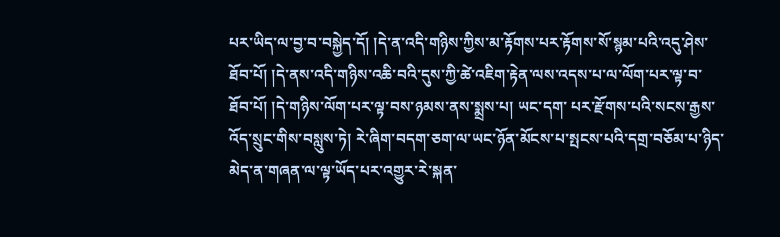པར་ཡིད་ལ་བྱ་བ་བསྐྱེད་དོ། །དེ་ན་འདི་གཉིས་ཀྱིས་མ་རྟོགས་པར་རྟོགས་སོ་སྙམ་པའི་འདུ་ཤེས་ཐོབ་པོ། །དེ་ནས་འདི་གཉིས་འཆི་བའི་དུས་ཀྱི་ཚེ་འཇིག་རྟེན་ལས་འདས་པ་ལ་ལོག་པར་ལྟ་བ་ཐོབ་པོ། །དེ་གཉིས་ལོག་པར་ལྟ་བས་ཉམས་ནས་སྨྲས་པ། ཡང་དག་ པར་རྫོགས་པའི་སངས་རྒྱས་འོད་སྲུང་གིས་བསླུས་ཏེ། རེ་ཞིག་བདག་ཅག་ལ་ཡང་ཉོན་མོངས་པ་སྤངས་པའི་དགྲ་བཅོམ་པ་ཉིད་མེད་ན་གཞན་ལ་ལྟ་ཡོད་པར་འགྱུར་རེ་སྐན་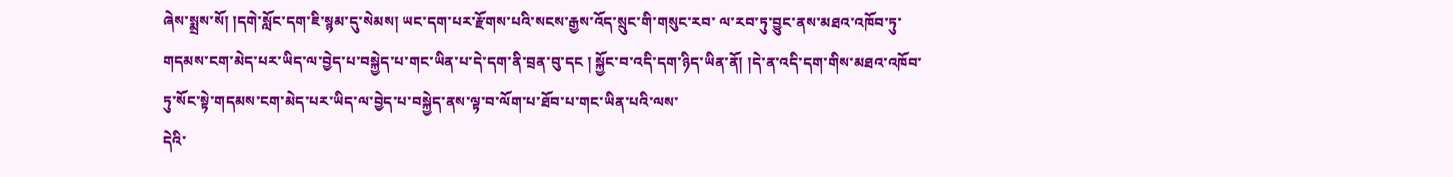ཞེས་སྨྲས་སོ། །དགེ་སློང་དག་ཇི་སྙམ་དུ་སེམས། ཡང་དག་པར་རྫོགས་པའི་སངས་རྒྱས་འོད་སྲུང་གི་གསུང་རབ་ ལ་རབ་ཏུ་བྱུང་ནས་མཐའ་འཁོབ་ཏུ་གདམས་ངག་མེད་པར་ཡིད་ལ་བྱེད་པ་བསྐྱེད་པ་གང་ཡིན་པ་དེ་དག་ནི་བྲན་བུ་དང ། སྐྱོང་བ་འདི་དག་ཉིད་ཡིན་ནོ། །དེ་ན་འདི་དག་གིས་མཐའ་འཁོབ་ཏུ་སོང་སྟེ་གདམས་ངག་མེད་པར་ཡིད་ལ་བྱེད་པ་བསྐྱེད་ནས་ལྟ་བ་ལོག་པ་ཐོབ་པ་གང་ཡིན་པའི་ལས་
དེའི་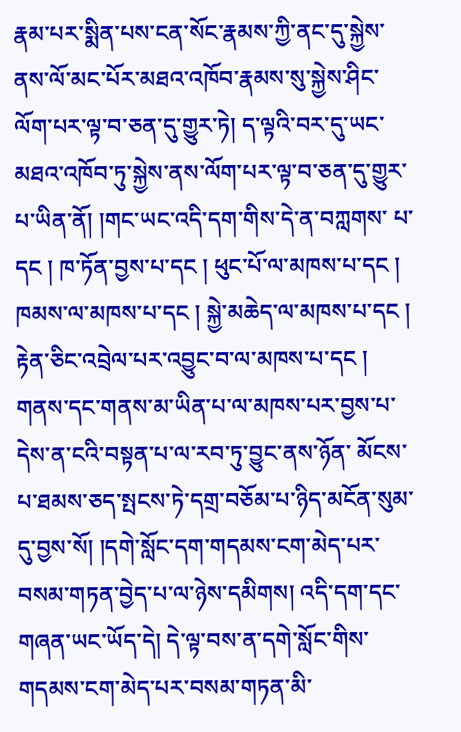རྣམ་པར་སྨིན་པས་ངན་སོང་རྣམས་ཀྱི་ནང་དུ་སྐྱེས་ནས་ལོ་མང་པོར་མཐའ་འཁོབ་རྣམས་སུ་སྐྱེས་ཤིང་ལོག་པར་ལྟ་བ་ཅན་དུ་གྱུར་ཏེ། ད་ལྟའི་བར་དུ་ཡང་མཐའ་འཁོབ་ཏུ་སྐྱེས་ནས་ལོག་པར་ལྟ་བ་ཅན་དུ་གྱུར་པ་ཡིན་ནོ། །གང་ཡང་འདི་དག་གིས་དེ་ན་བཀླགས་ པ་དང ། ཁ་ཏོན་བྱས་པ་དང ། ཕུང་པོ་ལ་མཁས་པ་དང ། ཁམས་ལ་མཁས་པ་དང ། སྐྱེ་མཆེད་ལ་མཁས་པ་དང ། རྟེན་ཅིང་འབྲེལ་པར་འབྱུང་བ་ལ་མཁས་པ་དང ། གནས་དང་གནས་མ་ཡིན་པ་ལ་མཁས་པར་བྱས་པ་དེས་ན་ངའི་བསྟན་པ་ལ་རབ་ཏུ་བྱུང་ནས་ཉོན་ མོངས་པ་ཐམས་ཅད་སྤངས་ཏེ་དགྲ་བཅོམ་པ་ཉིད་མངོན་སུམ་དུ་བྱས་སོ། །དགེ་སློང་དག་གདམས་ངག་མེད་པར་བསམ་གཏན་བྱེད་པ་ལ་ཉེས་དམིགས། འདི་དག་དང་གཞན་ཡང་ཡོད་དེ། དེ་ལྟ་བས་ན་དགེ་སློང་གིས་གདམས་ངག་མེད་པར་བསམ་གཏན་མི་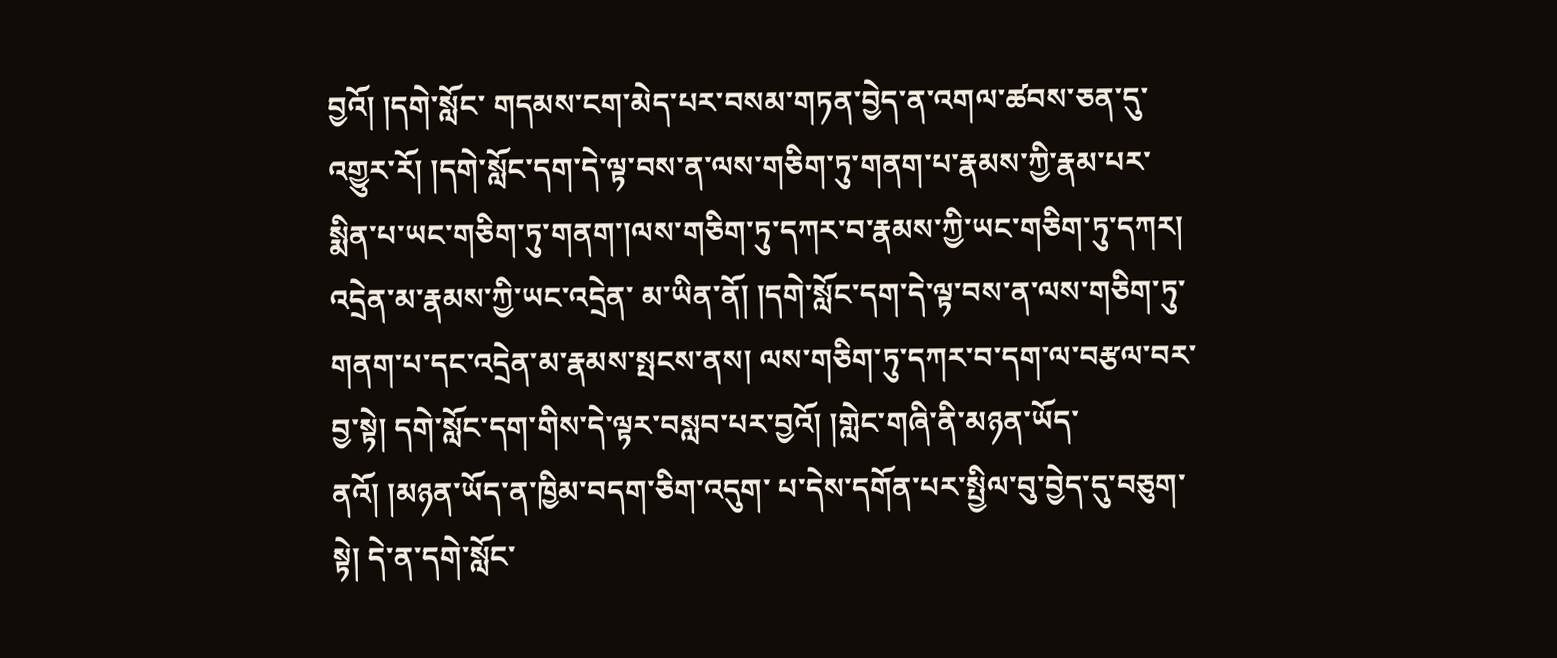བྱའོ། །དགེ་སློང་ གདམས་ངག་མེད་པར་བསམ་གཏན་བྱེད་ན་འགལ་ཚབས་ཅན་དུ་འགྱུར་རོ། །དགེ་སློང་དག་དེ་ལྟ་བས་ན་ལས་གཅིག་ཏུ་གནག་པ་རྣམས་ཀྱི་རྣམ་པར་སྨིན་པ་ཡང་གཅིག་ཏུ་གནག་།ལས་གཅིག་ཏུ་དཀར་བ་རྣམས་ཀྱི་ཡང་གཅིག་ཏུ་དཀར། འདྲེན་མ་རྣམས་ཀྱི་ཡང་འདྲེན་ མ་ཡིན་ནོ། །དགེ་སློང་དག་དེ་ལྟ་བས་ན་ལས་གཅིག་ཏུ་གནག་པ་དང་འདྲེན་མ་རྣམས་སྤངས་ནས། ལས་གཅིག་ཏུ་དཀར་བ་དག་ལ་བརྩལ་བར་བྱ་སྟེ། དགེ་སློང་དག་གིས་དེ་ལྟར་བསླབ་པར་བྱའོ། །གླེང་གཞི་ནི་མཉན་ཡོད་ནའོ། །མཉན་ཡོད་ན་ཁྱིམ་བདག་ཅིག་འདུག་ པ་དེས་དགོན་པར་སྤྱིལ་བུ་བྱེད་དུ་བཅུག་སྟེ། དེ་ན་དགེ་སློང་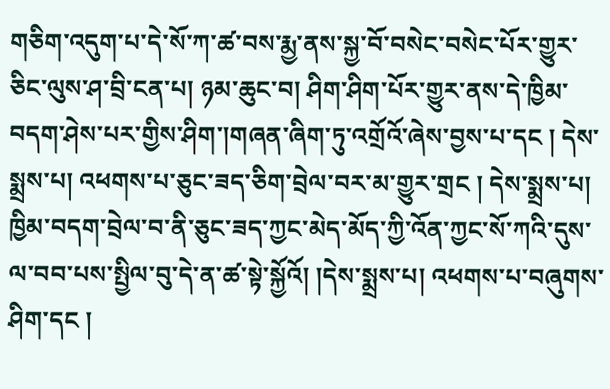གཅིག་འདུག་པ་དེ་སོ་ཀ་ཚ་བས་རྨྱ་ནས་སྐྱ་བོ་བསེང་བསེང་པོར་གྱུར་ཅིང་ལུས་ཤ་བྲི་ངན་པ། ཉམ་ཆུང་བ། ཤིག་ཤིག་པོར་གྱུར་ནས་དེ་ཁྱིམ་བདག་ཤེས་པར་གྱིས་ཤིག་།གཞན་ཞིག་ཏུ་འགྲོའོ་ཞེས་བྱས་པ་དང ། དེས་སྨྲས་པ། འཕགས་པ་ཅུང་ཟད་ཅིག་བྲེལ་བར་མ་གྱུར་གྲང ། དེས་སྨྲས་པ། ཁྱིམ་བདག་བྲེལ་བ་ནི་ཅུང་ཟད་ཀྱང་མེད་མོད་ཀྱི་འོན་ཀྱང་སོ་ཀའི་དུས་ལ་བབ་པས་སྤྱིལ་བུ་དེ་ན་ཚ་སྟེ་སྐྱོའོ། །དེས་སྨྲས་པ། འཕགས་པ་བཞུགས་ཤིག་དང །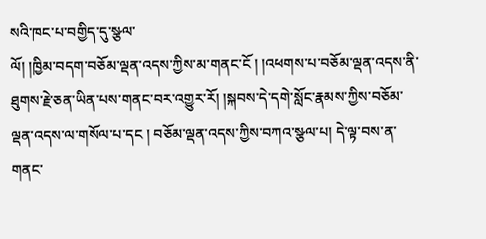སའི་ཁང་པ་བགྱིད་དུ་སྩལ་
ལོ། །ཁྱིམ་བདག་བཅོམ་ལྡན་འདས་ཀྱིས་མ་གནང་ངོ ། །འཕགས་པ་བཅོམ་ལྡན་འདས་ནི་ཐུགས་རྗེ་ཅན་ཡིན་པས་གནང་བར་འགྱུར་རོ། །སྐབས་དེ་དགེ་སློང་རྣམས་ཀྱིས་བཅོམ་ལྡན་འདས་ལ་གསོལ་པ་དང ། བཅོམ་ལྡན་འདས་ཀྱིས་བཀའ་སྩལ་པ། དེ་ལྟ་བས་ན་ གནང་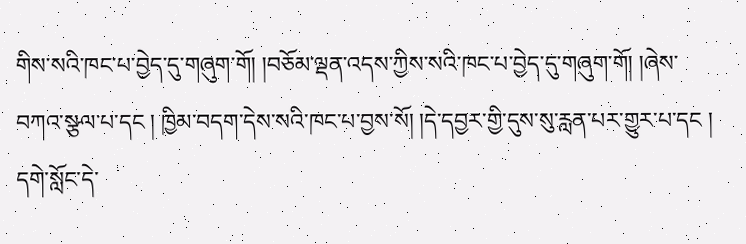གིས་སའི་ཁང་པ་བྱེད་དུ་གཞུག་གོ། །བཅོམ་ལྡན་འདས་ཀྱིས་སའི་ཁང་པ་བྱེད་དུ་གཞུག་གོ། །ཞེས་བཀའ་སྩལ་པ་དང ། ཁྱིམ་བདག་དེས་སའི་ཁང་པ་བྱས་སོ། །དེ་དབྱར་གྱི་དུས་སུ་རླན་པར་གྱུར་པ་དང ། དགེ་སློང་དེ་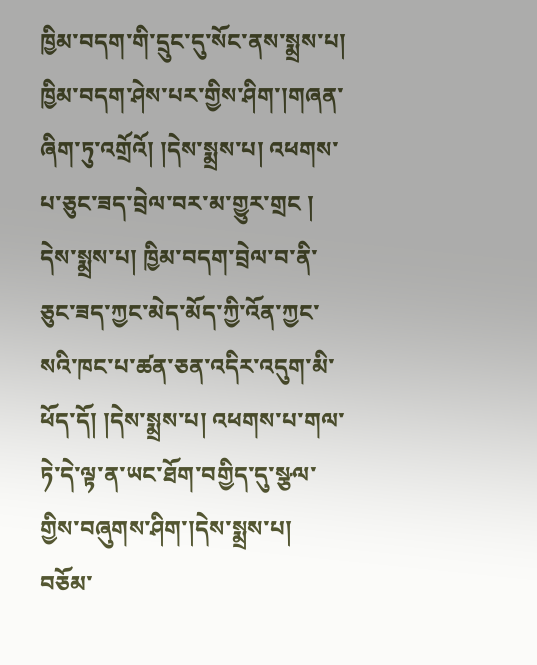ཁྱིམ་བདག་གི་དྲུང་དུ་སོང་ནས་སྨྲས་པ། ཁྱིམ་བདག་ཤེས་པར་གྱིས་ཤིག་།གཞན་ཞིག་ཏུ་འགྲོའོ། །དེས་སྨྲས་པ། འཕགས་པ་ཅུང་ཟད་བྲེལ་བར་མ་གྱུར་གྲང ། དེས་སྨྲས་པ། ཁྱིམ་བདག་བྲེལ་བ་ནི་ཅུང་ཟད་ཀྱང་མེད་མོད་ཀྱི་འོན་ཀྱང་སའི་ཁང་པ་ཚན་ཅན་འདིར་འདུག་མི་ཕོད་དོ། །དེས་སྨྲས་པ། འཕགས་པ་གལ་ཏེ་དེ་ལྟ་ན་ཡང་ཐོག་བགྱིད་དུ་སྩལ་གྱིས་བཞུགས་ཤིག་།དེས་སྨྲས་པ། བཅོམ་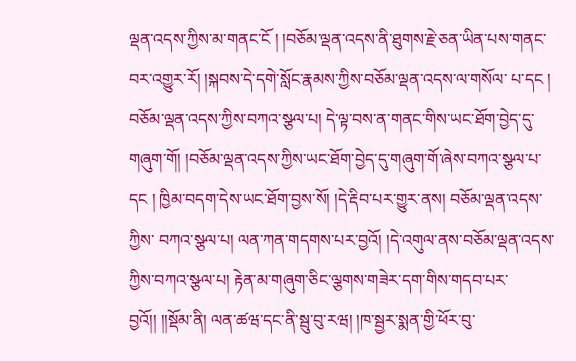ལྡན་འདས་ཀྱིས་མ་གནང་ངོ ། །བཅོམ་ལྡན་འདས་ནི་ཐུགས་རྗེ་ཅན་ཡིན་པས་གནང་བར་འགྱུར་རོ། །སྐབས་དེ་དགེ་སློང་རྣམས་ཀྱིས་བཅོམ་ལྡན་འདས་ལ་གསོལ་ པ་དང ། བཅོམ་ལྡན་འདས་ཀྱིས་བཀའ་སྩལ་པ། དེ་ལྟ་བས་ན་གནང་གིས་ཡང་ཐོག་བྱེད་དུ་གཞུག་གོ། །བཅོམ་ལྡན་འདས་ཀྱིས་ཡང་ཐོག་བྱེད་དུ་གཞུག་གོ་ཞེས་བཀའ་སྩལ་པ་དང ། ཁྱིམ་བདག་དེས་ཡང་ཐོག་བྱས་སོ། །དེ་རྡིབ་པར་གྱུར་ནས། བཅོམ་ལྡན་འདས་ཀྱིས་ བཀའ་སྩལ་པ། ལན་ཀན་གདགས་པར་བྱའོ། །དེ་འགུལ་ནས་བཅོམ་ལྡན་འདས་ཀྱིས་བཀའ་སྩལ་པ། རྟེན་མ་གཞུག་ཅིང་ལྕགས་གཟེར་དག་གིས་གདབ་པར་བྱའོ།། །།སྡོམ་ནི། ལན་ཚཝ་དང་ནི་སྦུ་བུ་རཝ། །ཁ་སྦྱར་སྨན་གྱི་ཕོར་བུ་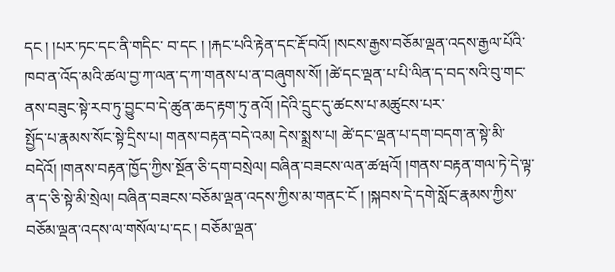དང ། །པར་ཏང་དང་ནི་གདིང་ བ་དང ། །རྐང་པའི་རྟེན་དང་རྡོ་བའོ། །སངས་རྒྱས་བཅོམ་ལྡན་འདས་རྒྱལ་པོའི་ཁབ་ན་འོད་མའི་ཚལ་བྱ་ཀ་ལན་ད་ཀ་གནས་པ་ན་བཞུགས་སོ། །ཚེ་དང་ལྡན་པ་པི་ལིན་ད་བད་སའི་བུ་གང་ནས་བཟུང་སྟེ་རབ་ཏུ་བྱུང་བ་དེ་ཚུན་ཆད་རྟག་ཏུ་ནའོ། །དེའི་དྲུང་དུ་ཚངས་པ་མཚུངས་པར་
སྤྱོད་པ་རྣམས་སོང་སྟེ་དྲིས་པ། གནས་བརྟན་བདེ་འམ། དེས་སྨྲས་པ། ཚེ་དང་ལྡན་པ་དག་བདག་ན་སྟེ་མི་བདེའོ། །གནས་བརྟན་ཁྱོད་ཀྱིས་སྔོན་ཅི་དག་བསྲེལ། བཞིན་བཟངས་ལན་ཚཝའོ། །གནས་བརྟན་གལ་ཏེ་དེ་ལྟ་ན་ད་ཅི་སྟེ་མི་སྲེལ། བཞིན་བཟངས་བཅོམ་ལྡན་འདས་ཀྱིས་མ་གནང་ངོ ། །སྐབས་དེ་དགེ་སློང་རྣམས་ཀྱིས་བཅོམ་ལྡན་འདས་ལ་གསོལ་པ་དང ། བཅོམ་ལྡན་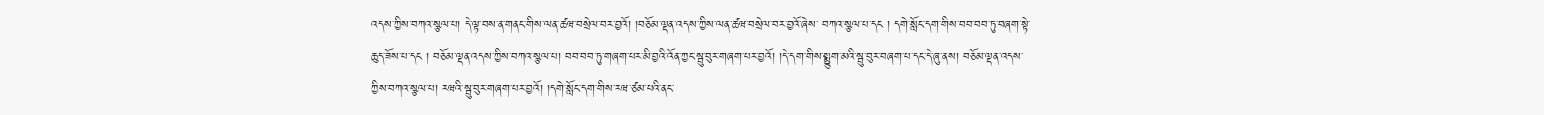འདས་ཀྱིས་བཀའ་སྩལ་པ། དེ་ལྟ་བས་ན་གནང་གིས་ལན་ཚཝ་བསྲེལ་བར་བྱའོ། །བཅོམ་ལྡན་འདས་ཀྱིས་ལན་ཚཝ་བསྲེལ་བར་བྱའོ་ཞེས་ བཀའ་སྩལ་པ་དང ། དགེ་སློང་དག་གིས་བབ་བབ་ཏུ་བཞག་སྟེ་ཆུད་ཟོས་པ་དང ། བཅོམ་ལྡན་འདས་ཀྱིས་བཀའ་སྩལ་པ། བབ་བབ་ཏུ་གཞག་པར་མི་བྱའི་འོན་ཀྱང་སྦུ་བུར་གཞག་པར་བྱའོ། །དེ་དག་གིས་སྨྱུག་མའི་སྦུ་བུར་བཞག་པ་དང་དེ་ཞུ་ནས། བཅོམ་ལྡན་འདས་ ཀྱིས་བཀའ་སྩལ་པ། རཝའི་སྦུ་བུར་གཞག་པར་བྱའོ། །དགེ་སློང་དག་གིས་རཝ་ཙམ་པའི་ནང་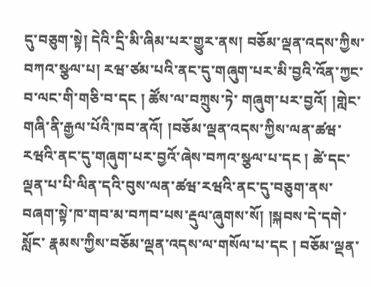དུ་བཅུག་སྟེ། དེའི་དྲི་མི་ཞིམ་པར་གྱུར་ནས། བཅོམ་ལྡན་འདས་ཀྱིས་བཀའ་སྩལ་པ། རཝ་ཙམ་པའི་ནང་དུ་གཞུག་པར་མི་བྱའི་འོན་ཀྱང་བ་ལང་གི་གཅི་བ་དང ། ཚོས་ལ་བཀྲུས་ཏེ་ གཞུག་པར་བྱའོ། །གླེང་གཞི་ནི་རྒྱལ་པོའི་ཁབ་ནའོ། །བཅོམ་ལྡན་འདས་ཀྱིས་ལན་ཚཝ་རཝའི་ནང་དུ་གཞུག་པར་བྱའོ་ཞེས་བཀའ་སྩལ་པ་དང ། ཚེ་དང་ལྡན་པ་པི་ལིན་དའི་བུས་ལན་ཚཝ་རཝའི་ནང་དུ་བཅུག་ནས་བཞག་སྟེ་ཁ་གབ་མ་བཀབ་པས་རྡུལ་ཞུགས་སོ། །སྐབས་དེ་དགེ་སློང་ རྣམས་ཀྱིས་བཅོམ་ལྡན་འདས་ལ་གསོལ་པ་དང ། བཅོམ་ལྡན་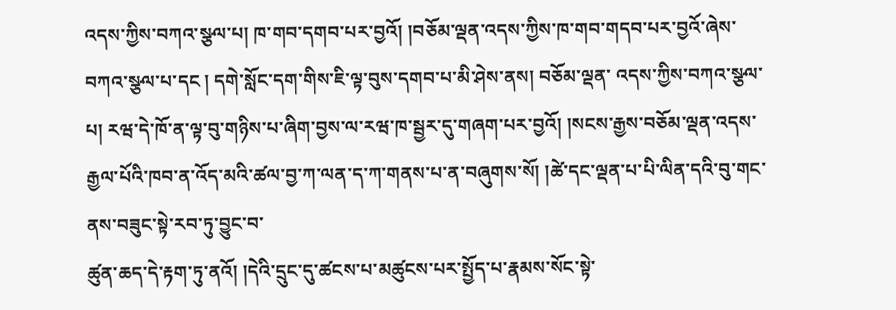འདས་ཀྱིས་བཀའ་སྩལ་པ། ཁ་གབ་དགབ་པར་བྱའོ། །བཅོམ་ལྡན་འདས་ཀྱིས་ཁ་གབ་གདབ་པར་བྱའོ་ཞེས་བཀའ་སྩལ་པ་དང ། དགེ་སློང་དག་གིས་ཇི་ལྟ་བུས་དགབ་པ་མི་ཤེས་ནས། བཅོམ་ལྡན་ འདས་ཀྱིས་བཀའ་སྩལ་པ། རཝ་དེ་ཁོ་ན་ལྟ་བུ་གཉིས་པ་ཞིག་བྱས་ལ་རཝ་ཁ་སྦྱར་དུ་གཞག་པར་བྱའོ། །སངས་རྒྱས་བཅོམ་ལྡན་འདས་རྒྱལ་པོའི་ཁབ་ན་འོད་མའི་ཚལ་བྱ་ཀ་ལན་ད་ཀ་གནས་པ་ན་བཞུགས་སོ། །ཚེ་དང་ལྡན་པ་པི་ལིན་དའི་བུ་གང་ནས་བཟུང་སྟེ་རབ་ཏུ་བྱུང་བ་
ཚུན་ཆད་དེ་རྟག་ཏུ་ནའོ། །དེའི་དྲུང་དུ་ཚངས་པ་མཚུངས་པར་སྤྱོད་པ་རྣམས་སོང་སྟེ་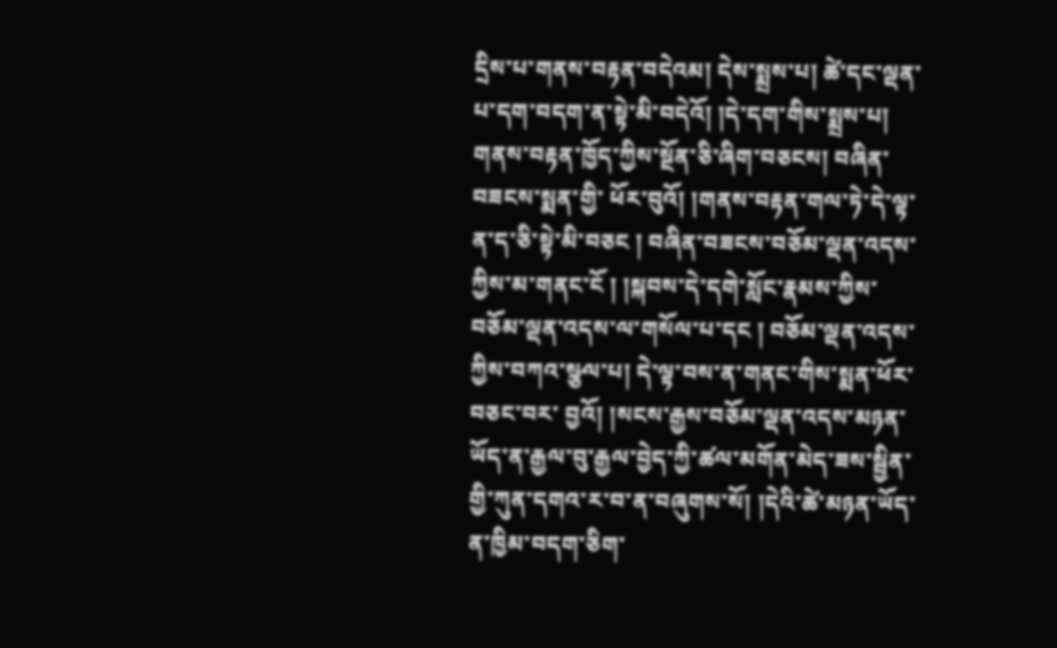དྲིས་པ་གནས་བརྟན་བདེའམ། དེས་སྨྲས་པ། ཚེ་དང་ལྡན་པ་དག་བདག་ན་སྟེ་མི་བདེའོ། །དེ་དག་གིས་སྨྲས་པ། གནས་བརྟན་ཁྱོད་ཀྱིས་སྔོན་ཅི་ཞིག་བཅངས། བཞིན་བཟངས་སྨན་གྱི་ ཕོར་བུའོ། །གནས་བརྟན་གལ་ཏེ་དེ་ལྟ་ན་ད་ཅི་སྟེ་མི་བཅང ། བཞིན་བཟངས་བཅོམ་ལྡན་འདས་ཀྱིས་མ་གནང་ངོ ། །སྐབས་དེ་དགེ་སློང་རྣམས་ཀྱིས་བཅོམ་ལྡན་འདས་ལ་གསོལ་པ་དང ། བཅོམ་ལྡན་འདས་ཀྱིས་བཀའ་སྩལ་པ། དེ་ལྟ་བས་ན་གནང་གིས་སྨན་ཕོར་བཅང་བར་ བྱའོ། །སངས་རྒྱས་བཅོམ་ལྡན་འདས་མཉན་ཡོད་ན་རྒྱལ་བུ་རྒྱལ་བྱེད་ཀྱི་ཚལ་མགོན་མེད་ཟས་སྦྱིན་གྱི་ཀུན་དགའ་ར་བ་ན་བཞུགས་སོ། །དེའི་ཚེ་མཉན་ཡོད་ན་ཁྱིམ་བདག་ཅིག་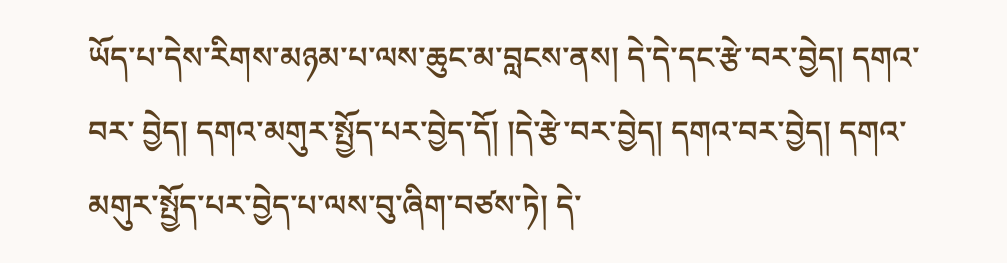ཡོད་པ་དེས་རིགས་མཉམ་པ་ལས་ཆུང་མ་བླངས་ནས། དེ་དེ་དང་རྩེ་བར་བྱེད། དགའ་བར་ བྱེད། དགའ་མགུར་སྤྱོད་པར་བྱེད་དོ། །དེ་རྩེ་བར་བྱེད། དགའ་བར་བྱེད། དགའ་མགུར་སྤྱོད་པར་བྱེད་པ་ལས་བུ་ཞིག་བཙས་ཏེ། དེ་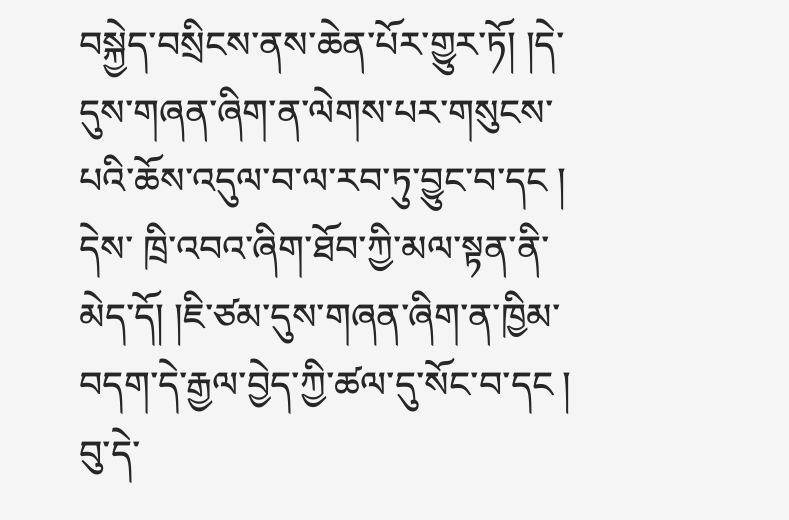བསྐྱེད་བསྲིངས་ནས་ཆེན་པོར་གྱུར་ཏོ། །དེ་དུས་གཞན་ཞིག་ན་ལེགས་པར་གསུངས་པའི་ཆོས་འདུལ་བ་ལ་རབ་ཏུ་བྱུང་བ་དང ། དེས་ ཁྲི་འབའ་ཞིག་ཐོབ་ཀྱི་མལ་སྟན་ནི་མེད་དོ། །ཇི་ཙམ་དུས་གཞན་ཞིག་ན་ཁྱིམ་བདག་དེ་རྒྱལ་བྱེད་ཀྱི་ཚལ་དུ་སོང་བ་དང ། བུ་དེ་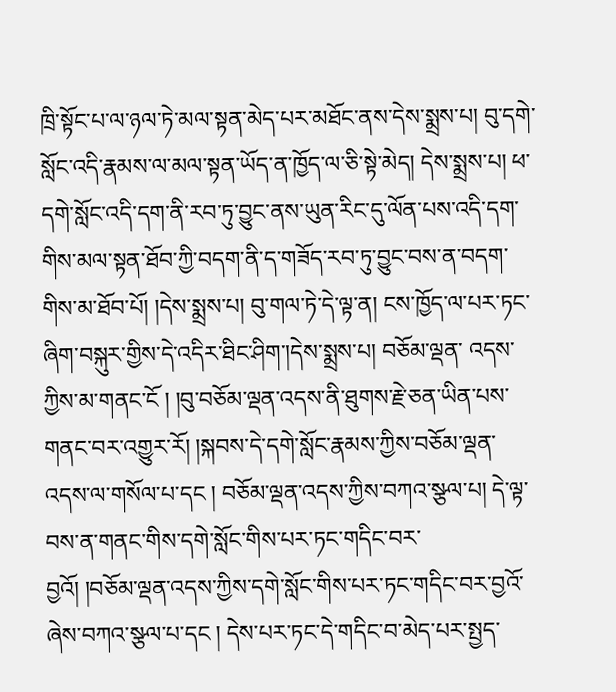ཁྲི་སྟོང་པ་ལ་ཉལ་ཏེ་མལ་སྟན་མེད་པར་མཐོང་ནས་དེས་སྨྲས་པ། བུ་དགེ་སློང་འདི་རྣམས་ལ་མལ་སྟན་ཡོད་ན་ཁྱོད་ལ་ཅི་སྟེ་མེད། དེས་སྨྲས་པ། ཕ་ དགེ་སློང་འདི་དག་ནི་རབ་ཏུ་བྱུང་ནས་ཡུན་རིང་དུ་ལོན་པས་འདི་དག་གིས་མལ་སྟན་ཐོབ་ཀྱི་བདག་ནི་ད་གཟོད་རབ་ཏུ་བྱུང་བས་ན་བདག་གིས་མ་ཐོབ་པོ། །དེས་སྨྲས་པ། བུ་གལ་ཏེ་དེ་ལྟ་ན། ངས་ཁྱོད་ལ་པར་ཏང་ཞིག་བསྐུར་གྱིས་དེ་འདིར་ཐིང་ཤིག་།དེས་སྨྲས་པ། བཅོམ་ལྡན་ འདས་ཀྱིས་མ་གནང་ངོ ། །བུ་བཅོམ་ལྡན་འདས་ནི་ཐུགས་རྗེ་ཅན་ཡིན་པས་གནང་བར་འགྱུར་རོ། །སྐབས་དེ་དགེ་སློང་རྣམས་ཀྱིས་བཅོམ་ལྡན་འདས་ལ་གསོལ་པ་དང ། བཅོམ་ལྡན་འདས་ཀྱིས་བཀའ་སྩལ་པ། དེ་ལྟ་བས་ན་གནང་གིས་དགེ་སློང་གིས་པར་ཏང་གདིང་བར་
བྱའོ། །བཅོམ་ལྡན་འདས་ཀྱིས་དགེ་སློང་གིས་པར་ཏང་གདིང་བར་བྱའོ་ཞེས་བཀའ་སྩལ་པ་དང ། དེས་པར་ཏང་དེ་གདིང་བ་མེད་པར་སྤྱད་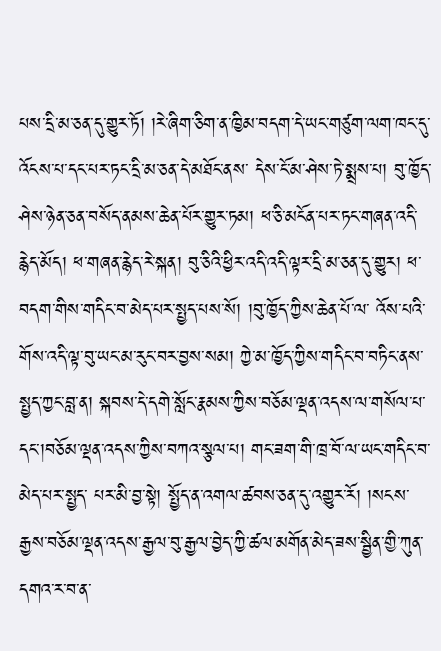པས་དྲི་མ་ཅན་དུ་གྱུར་ཏོ། །རེ་ཞིག་ཅིག་ན་ཁྱིམ་བདག་དེ་ཡང་གཙུག་ལག་ཁང་དུ་འོངས་པ་དང་པར་ཏང་དྲི་མ་ཅན་དེ་མཐོང་ནས་ དེས་ངོ་མ་ཤེས་ཏེ་སྨྲས་པ། བུ་ཁྱོད་ཤེས་ཉེན་ཅན་བསོད་ནམས་ཆེན་པོར་གྱུར་ཏམ། ཕ་ཅི་མངོན་པར་ཏང་གཞན་འདི་རྙེད་མོད། ཕ་གཞན་རྙེད་རེ་སྐན། བུ་ཅིའི་ཕྱིར་འདི་འདི་ལྟར་དྲི་མ་ཅན་དུ་གྱུར། ཕ་བདག་གིས་གདིང་བ་མེད་པར་སྤྱད་པས་སོ། །བུ་ཁྱོད་ཀྱིས་ཆེན་པོ་ལ་ འོས་པའི་གོས་འདི་ལྟ་བུ་ཡང་མ་རུང་བར་བྱས་སམ། ཀྱེ་མ་ཁྱོད་ཀྱིས་གདིང་བ་བཏིང་ནས་སྤྱད་ཀྱང་བླ་ན། སྐབས་དེ་དགེ་སློང་རྣམས་ཀྱིས་བཅོམ་ལྡན་འདས་ལ་གསོལ་པ་དང་།བཅོམ་ལྡན་འདས་ཀྱིས་བཀའ་སྩལ་པ། གང་ཟག་གི་ཁྲ་བོ་ལ་ཡང་གདིང་བ་མེད་པར་སྤྱད་ པར་མི་བྱ་སྟེ། སྤྱོད་ན་འགལ་ཚབས་ཅན་དུ་འགྱུར་རོ། །སངས་རྒྱས་བཅོམ་ལྡན་འདས་རྒྱལ་བུ་རྒྱལ་བྱེད་ཀྱི་ཚལ་མགོན་མེད་ཟས་སྦྱིན་གྱི་ཀུན་དགའ་ར་བ་ན་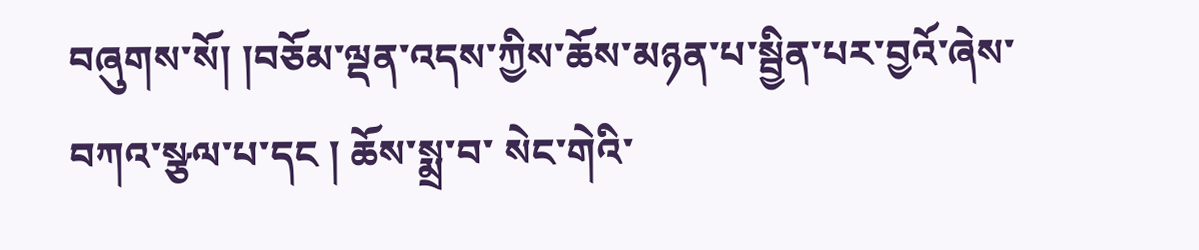བཞུགས་སོ། །བཅོམ་ལྡན་འདས་ཀྱིས་ཆོས་མཉན་པ་སྦྱིན་པར་བྱའོ་ཞེས་བཀའ་སྩལ་པ་དང ། ཆོས་སྨྲ་བ་ སེང་གེའི་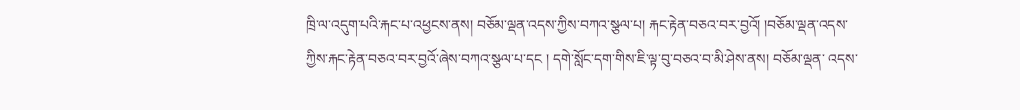ཁྲི་ལ་འདུག་པའི་རྐང་པ་འཕྱངས་ནས། བཅོམ་ལྡན་འདས་ཀྱིས་བཀའ་སྩལ་པ། རྐང་རྟེན་བཅའ་བར་བྱའོ། །བཅོམ་ལྡན་འདས་ཀྱིས་རྐང་རྟེན་བཅའ་བར་བྱའོ་ཞེས་བཀའ་སྩལ་པ་དང ། དགེ་སློང་དག་གིས་ཇི་ལྟ་བུ་བཅའ་བ་མི་ཤེས་ནས། བཅོམ་ལྡན་ འདས་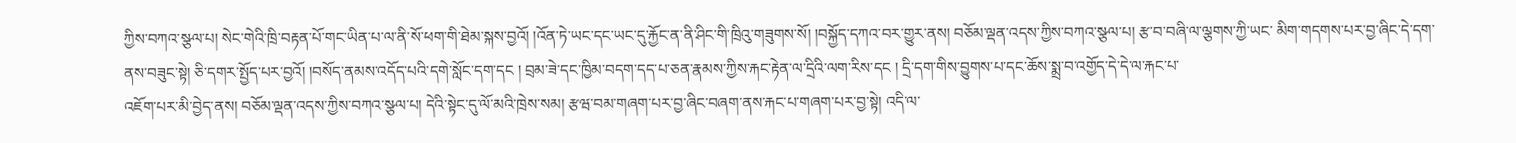ཀྱིས་བཀའ་སྩལ་པ། སེང་གེའི་ཁྲི་བརྟན་པོ་གང་ཡིན་པ་ལ་ནི་སོ་ཕག་གི་ཐེམ་སྐས་བྱའོ། །འོན་ཏེ་ཡང་དང་ཡང་དུ་རྐྱོང་ན་ནི་ཤིང་གི་ཁྲིའུ་གཟུགས་སོ། །བསྐྱོད་དཀའ་བར་གྱུར་ནས། བཅོམ་ལྡན་འདས་ཀྱིས་བཀའ་སྩལ་པ། རྩ་བ་བཞི་ལ་ལྕགས་ཀྱི་ཡང་ མིག་གདགས་པར་བྱ་ཞིང་དེ་དག་ནས་བཟུང་སྟེ། ཅི་དགར་སྤྱོད་པར་བྱའོ། །བསོད་ནམས་འདོད་པའི་དགེ་སློང་དག་དང ། བྲམ་ཟེ་དང་ཁྱིམ་བདག་དད་པ་ཅན་རྣམས་ཀྱིས་རྐང་རྟེན་ལ་དྲིའི་ལག་རིས་དང ། དྲི་དག་གིས་བྱུགས་པ་དང་ཆོས་སྨྲ་བ་འགྱོད་དེ་དེ་ལ་རྐང་པ་
འཇོག་པར་མི་བྱེད་ནས། བཅོམ་ལྡན་འདས་ཀྱིས་བཀའ་སྩལ་པ། དེའི་སྟེང་དུ་ལོ་མའི་ཁྲེས་སམ། རྩཝ་བམ་གཞག་པར་བྱ་ཞིང་བཞག་ནས་རྐང་པ་གཞག་པར་བྱ་སྟེ། འདི་ལ་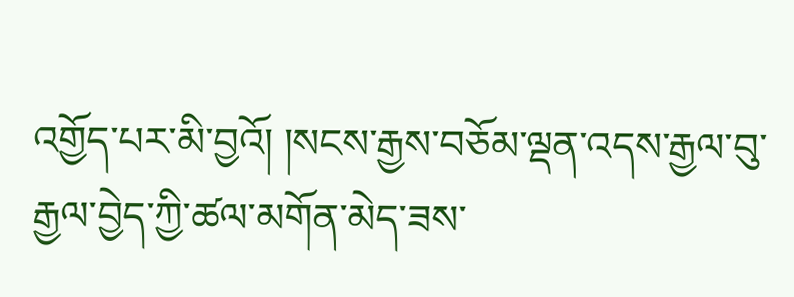འགྱོད་པར་མི་བྱའོ། །སངས་རྒྱས་བཅོམ་ལྡན་འདས་རྒྱལ་བུ་རྒྱལ་བྱེད་ཀྱི་ཚལ་མགོན་མེད་ཟས་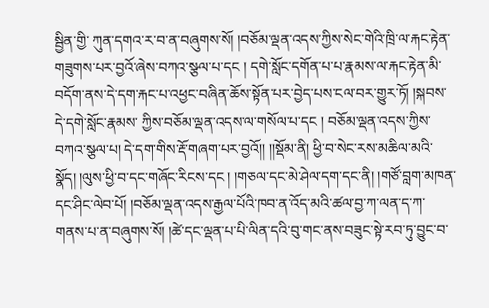སྦྱིན་གྱི་ ཀུན་དགའ་ར་བ་ན་བཞུགས་སོ། །བཅོམ་ལྡན་འདས་ཀྱིས་སེང་གེའི་ཁྲི་ལ་རྐང་རྟེན་གཟུགས་པར་བྱའོ་ཞེས་བཀའ་སྩལ་པ་དང ། དགེ་སློང་དགོན་པ་པ་རྣམས་ལ་རྐང་རྟེན་མི་བདོག་ནས་དེ་དག་རྐང་པ་འཕྱང་བཞིན་ཆོས་སྟོན་པར་བྱེད་པས་ངལ་བར་གྱུར་ཏོ། །སྐབས་དེ་དགེ་སློང་རྣམས་ ཀྱིས་བཅོམ་ལྡན་འདས་ལ་གསོལ་པ་དང ། བཅོམ་ལྡན་འདས་ཀྱིས་བཀའ་སྩལ་པ། དེ་དག་གིས་རྡོ་གཞག་པར་བྱའོ།། །།སྡོམ་ནི། ཕྱི་བ་སེང་རས་མཆིལ་མའི་སྣོད། །ལུས་ཕྱི་བ་དང་གཞོང་རིངས་དང ། །གཅལ་དང་མེ་ཤེལ་དག་དང་ནི། །གཙོ་བླག་མཁན་ དང་ཤིང་ལེབ་པོ། །བཅོམ་ལྡན་འདས་རྒྱལ་པོའི་ཁབ་ན་འོད་མའི་ཚལ་བྱ་ཀ་ལན་ད་ཀ་གནས་པ་ན་བཞུགས་སོ། །ཚེ་དང་ལྡན་པ་པི་ལིན་དའི་བུ་གང་ནས་བཟུང་སྟེ་རབ་ཏུ་བྱུང་བ་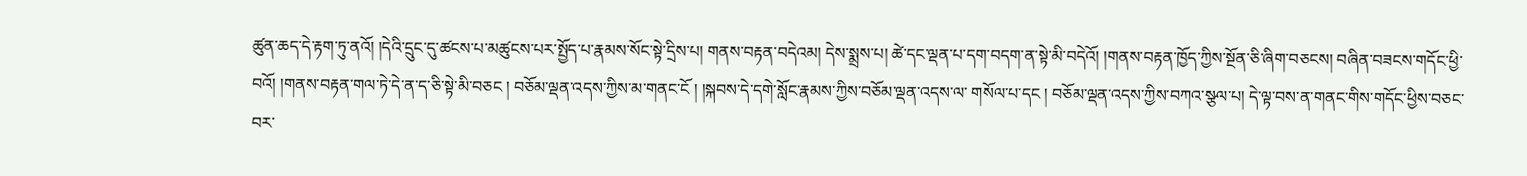ཚུན་ཆད་དེ་རྟག་ཏུ་ནའོ། །དེའི་དྲུང་དུ་ཚངས་པ་མཚུངས་པར་སྤྱོད་པ་རྣམས་སོང་སྟེ་དྲིས་པ། གནས་བརྟན་བདེའམ། དེས་སྨྲས་པ། ཚེ་དང་ལྡན་པ་དག་བདག་ན་སྟེ་མི་བདེའོ། །གནས་བརྟན་ཁྱོད་ཀྱིས་སྔོན་ཅི་ཞིག་བཅངས། བཞིན་བཟངས་གདོང་ཕྱི་བའོ། །གནས་བརྟན་གལ་ཏེ་དེ་ན་ད་ཅི་སྟེ་མི་བཅང ། བཅོམ་ལྡན་འདས་ཀྱིས་མ་གནང་ངོ ། །སྐབས་དེ་དགེ་སློང་རྣམས་ཀྱིས་བཅོམ་ལྡན་འདས་ལ་ གསོལ་པ་དང ། བཅོམ་ལྡན་འདས་ཀྱིས་བཀའ་སྩལ་པ། དེ་ལྟ་བས་ན་གནང་གིས་གདོང་ཕྱིས་བཅང་བར་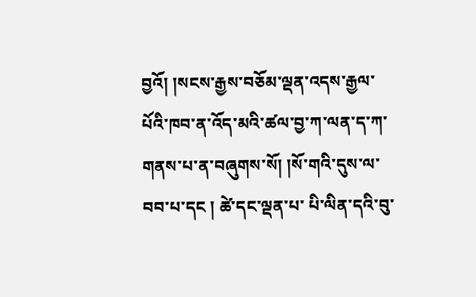བྱའོ། །སངས་རྒྱས་བཅོམ་ལྡན་འདས་རྒྱལ་པོའི་ཁབ་ན་འོད་མའི་ཚལ་བྱ་ཀ་ལན་ད་ཀ་གནས་པ་ན་བཞུགས་སོ། །སོ་གའི་དུས་ལ་བབ་པ་དང ། ཚེ་དང་ལྡན་པ་ པི་ལིན་དའི་བུ་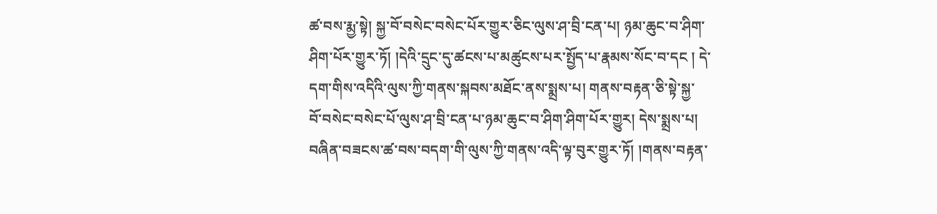ཚ་བས་རྨྱ་སྟེ། སྐྱ་བོ་བསེང་བསེང་པོར་གྱུར་ཅིང་ལུས་ཤ་བྲི་ངན་པ། ཉམ་ཆུང་བ་ཤིག་ཤིག་པོར་གྱུར་ཏོ། །དེའི་དྲུང་དུ་ཚངས་པ་མཚུངས་པར་སྤྱོད་པ་རྣམས་སོང་བ་དང ། དེ་དག་གིས་འདིའི་ལུས་ཀྱི་གནས་སྐབས་མཐོང་ནས་སྨྲས་པ། གནས་བརྟན་ཅི་སྟེ་སྐྱ་
བོ་བསེང་བསེང་པོ་ལུས་ཤ་བྲི་ངན་པ་ཉམ་ཆུང་བ་ཤིག་ཤིག་པོར་གྱུར། དེས་སྨྲས་པ། བཞིན་བཟངས་ཚ་བས་བདག་གི་ལུས་ཀྱི་གནས་འདི་ལྟ་བུར་གྱུར་ཏོ། །གནས་བརྟན་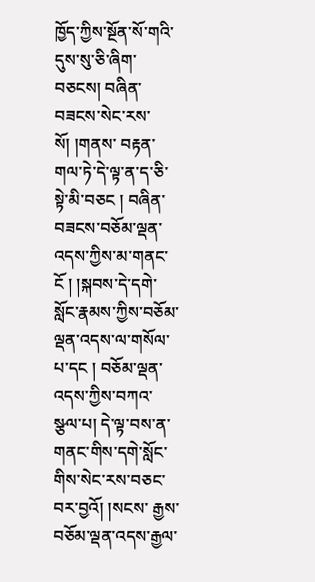ཁྱོད་ཀྱིས་སྔོན་སོ་གའི་དུས་སུ་ཅི་ཞིག་བཅངས། བཞིན་བཟངས་སེང་རས་སོ། །གནས་ བརྟན་གལ་ཏེ་དེ་ལྟ་ན་ད་ཅི་སྟེ་མི་བཅང ། བཞིན་བཟངས་བཅོམ་ལྡན་འདས་ཀྱིས་མ་གནང་ངོ ། །སྐབས་དེ་དགེ་སློང་རྣམས་ཀྱིས་བཅོམ་ལྡན་འདས་ལ་གསོལ་པ་དང ། བཅོམ་ལྡན་འདས་ཀྱིས་བཀའ་སྩལ་པ། དེ་ལྟ་བས་ན་གནང་གིས་དགེ་སློང་གིས་སེང་རས་བཅང་བར་བྱའོ། །སངས་ རྒྱས་བཅོམ་ལྡན་འདས་རྒྱལ་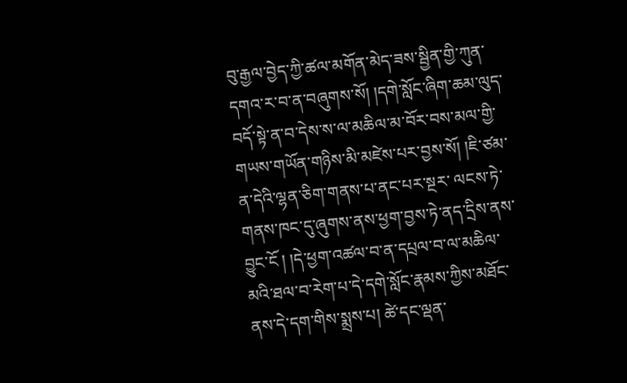བུ་རྒྱལ་བྱེད་ཀྱི་ཚལ་མགོན་མེད་ཟས་སྦྱིན་གྱི་ཀུན་དགའ་ར་བ་ན་བཞུགས་སོ། །དགེ་སློང་ཞིག་ཆམ་ལུད་བདོ་སྟེ་ན་བ་དེས་ས་ལ་མཆིལ་མ་བོར་བས་མལ་གྱི་གཡས་གཡོན་གཉིས་མི་མཛེས་པར་བྱས་སོ། །ཇི་ཙམ་ན་དེའི་ལྷན་ཅིག་གནས་པ་ནང་པར་སྔར་ ལངས་ཏེ་གནས་ཁང་དུ་ཞུགས་ནས་ཕྱག་བྱས་ཏེ་ནད་དྲིས་ནས་བྱུང་ངོ ། །དེ་ཕྱག་འཚལ་བ་ན་དཔྲལ་བ་ལ་མཆིལ་མའི་ཐལ་བ་རེག་པ་དེ་དགེ་སློང་རྣམས་ཀྱིས་མཐོང་ནས་དེ་དག་གིས་སྨྲས་པ། ཚེ་དང་ལྡན་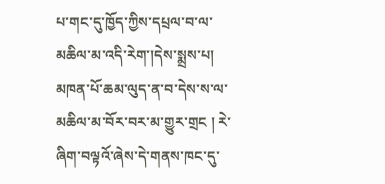པ་གང་དུ་ཁྱོད་ཀྱིས་དཔྲལ་བ་ལ་མཆིལ་མ་འདི་རེག་།དེས་སྨྲས་པ། མཁན་པོ་ཆམ་ལུད་ན་བ་དེས་ས་ལ་མཆིལ་མ་བོར་བར་མ་གྱུར་གྲང ། རེ་ཞིག་བལྟའོ་ཞེས་དེ་གནས་ཁང་དུ་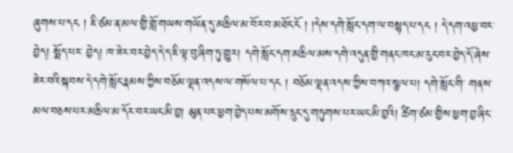ཞུགས་པ་དང ། ཇི་ཙམ་ན་མལ་གྱི་གློ་གཡས་གཡོན་དུ་མཆིལ་མ་བོར་བ་མཐོང་ངོ ། །དེས་དགེ་སློང་དག་ལ་བསྙད་པ་དང ། དེ་དག་འཕྱ་བར་བྱེད། སྨོད་པར་ བྱེད། ཁ་ཟེར་བར་བྱེད་དེ་ད་ཇི་ལྟ་བུ་ཞིག་ཏུ་གྱུར། དགེ་སློང་དག་མཆིལ་མས་དགེ་འདུན་གྱི་གནང་ཁང་མ་རུང་བར་བྱེད་དོ་ཞེས་ཟེར་བའི་སྐབས་དེ་དགེ་སློང་རྣམས་ཀྱིས་བཅོམ་ལྡན་འདས་ལ་གསོལ་པ་དང ། བཅོམ་ལྡན་འདས་ཀྱིས་བཀའ་སྩལ་པ། དགེ་སློང་གི་ གནས་མལ་བཅས་པར་མཆིལ་མ་དོར་བར་ཡང་མི་བྱ། མུན་པར་ཕྱག་བྱེད་པས་མགོས་དྲུང་དུ་གཏུགས་པར་ཡང་མི་བྱའི། ཚིག་ཙམ་གྱིས་ཕྱག་བྱ་ཞིང་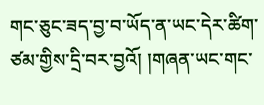གང་ཅུང་ཟད་བྱ་བ་ཡོད་ན་ཡང་དེར་ཚིག་ཙམ་གྱིས་དྲི་བར་བྱའོ། །གཞན་ཡང་གང་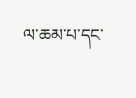ལ་ཆམ་པ་དང་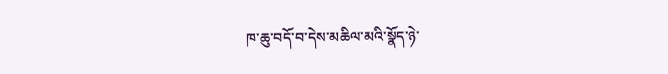ཁ་ཆུ་བདོ་བ་དེས་མཆིལ་མའི་སྣོད་ཉེ་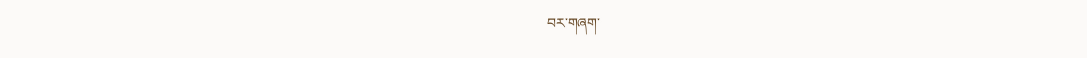བར་གཞག་